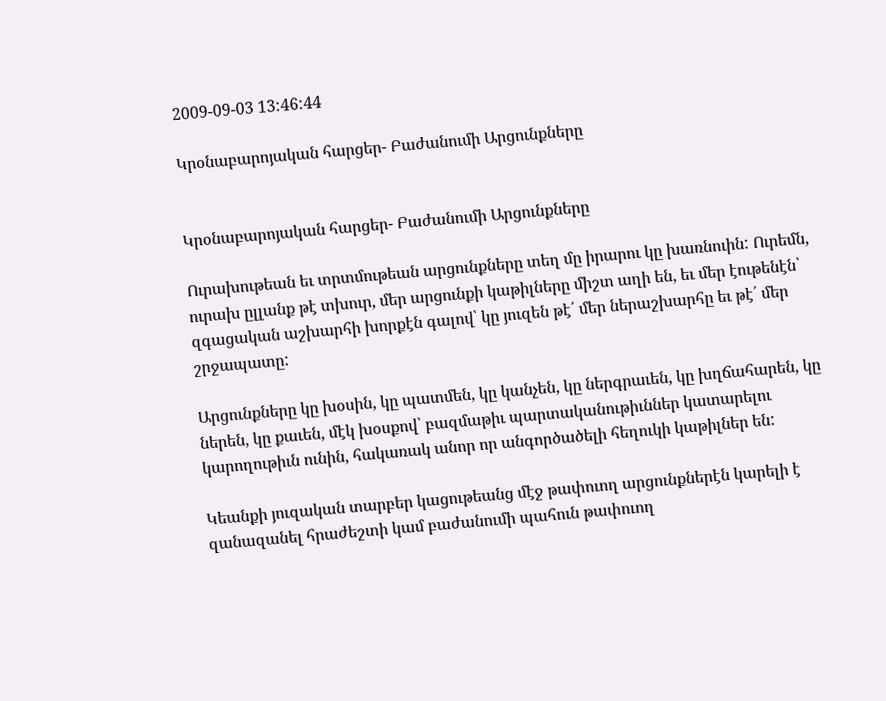2009-09-03 13:46:44

Կրօնաբարոյական հարցեր- Բաժանումի Արցունքները


Կրօնաբարոյական հարցեր- Բաժանումի Արցունքները

Ուրախութեան եւ տրտմութեան արցունքները տեղ մը իրարու կը խառնուին: Ուրեմն, ուրախ ըլլանք թէ տխուր, մեր արցունքի կաթիլները միշտ աղի են, եւ մեր էութենէն՝ զգացական աշխարհի խորքէն գալով՝ կը յուզեն թէ՛ մեր ներաշխարհը եւ թէ՛ մեր շրջապատը:

Արցունքները կը խօսին, կը պատմեն, կը կանչեն, կը ներգրաւեն, կը խղճահարեն, կը ներեն, կը քաւեն, մէկ խօսքով՝ բազմաթիւ պարտականութիւններ կատարելու կարողութիւն ունին, հակառակ անոր որ անգործածելի հեղուկի կաթիլներ են:

Կեանքի յուզական տարբեր կացութեանց մէջ թափուող արցունքներէն կարելի է զանազանել հրաժեշտի կամ բաժանումի պահուն թափուող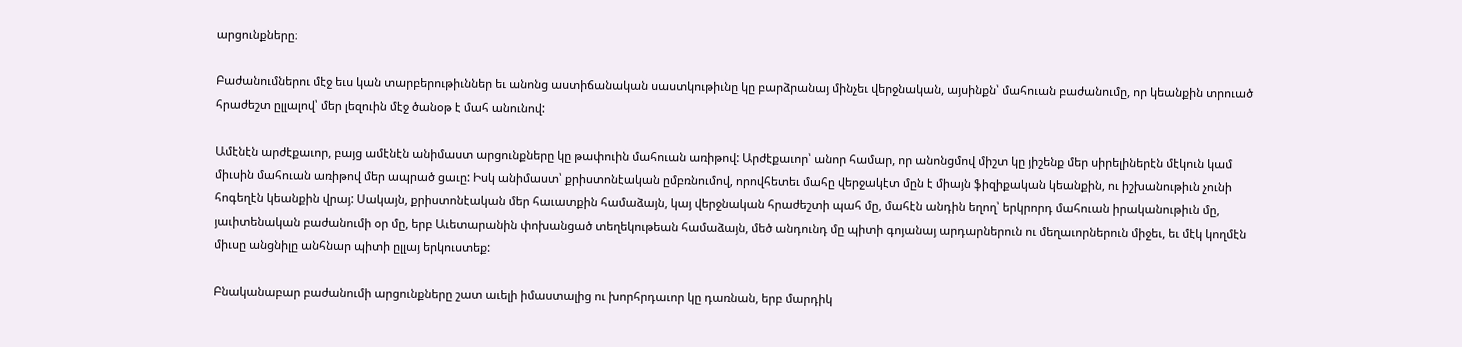արցունքները։

Բաժանումներու մէջ եւս կան տարբերութիւններ եւ անոնց աստիճանական սաստկութիւնը կը բարձրանայ մինչեւ վերջնական, այսինքն՝ մահուան բաժանումը, որ կեանքին տրուած հրաժեշտ ըլլալով՝ մեր լեզուին մէջ ծանօթ է մահ անունով:

Ամէնէն արժէքաւոր, բայց ամէնէն անիմաստ արցունքները կը թափուին մահուան առիթով: Արժէքաւոր՝ անոր համար, որ անոնցմով միշտ կը յիշենք մեր սիրելիներէն մէկուն կամ միւսին մահուան առիթով մեր ապրած ցաւը: Իսկ անիմաստ՝ քրիստոնէական ըմբռնումով, որովհետեւ մահը վերջակէտ մըն է միայն ֆիզիքական կեանքին, ու իշխանութիւն չունի հոգեղէն կեանքին վրայ: Սակայն, քրիստոնէական մեր հաւատքին համաձայն, կայ վերջնական հրաժեշտի պահ մը, մահէն անդին եղող՝ երկրորդ մահուան իրականութիւն մը, յաւիտենական բաժանումի օր մը, երբ Աւետարանին փոխանցած տեղեկութեան համաձայն, մեծ անդունդ մը պիտի գոյանայ արդարներուն ու մեղաւորներուն միջեւ, եւ մէկ կողմէն միւսը անցնիլը անհնար պիտի ըլլայ երկուստեք:

Բնականաբար բաժանումի արցունքները շատ աւելի իմաստալից ու խորհրդաւոր կը դառնան, երբ մարդիկ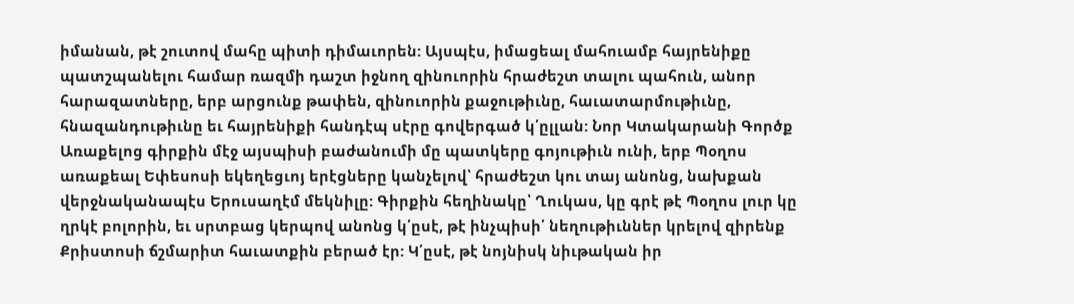իմանան, թէ շուտով մահը պիտի դիմաւորեն: Այսպէս, իմացեալ մահուամբ հայրենիքը պատշպանելու համար ռազմի դաշտ իջնող զինուորին հրաժեշտ տալու պահուն, անոր հարազատները, երբ արցունք թափեն, զինուորին քաջութիւնը, հաւատարմութիւնը, հնազանդութիւնը եւ հայրենիքի հանդէպ սէրը գովերգած կ՛ըլլան: Նոր Կտակարանի Գործք Առաքելոց գիրքին մէջ այսպիսի բաժանումի մը պատկերը գոյութիւն ունի, երբ Պօղոս առաքեալ Եփեսոսի եկեղեցւոյ երէցները կանչելով՝ հրաժեշտ կու տայ անոնց, նախքան վերջնականապէս Երուսաղէմ մեկնիլը: Գիրքին հեղինակը՝ Ղուկաս, կը գրէ թէ Պօղոս լուր կը ղրկէ բոլորին, եւ սրտբաց կերպով անոնց կ՛ըսէ, թէ ինչպիսի՛ նեղութիւններ կրելով զիրենք Քրիստոսի ճշմարիտ հաւատքին բերած էր: Կ՛ըսէ, թէ նոյնիսկ նիւթական իր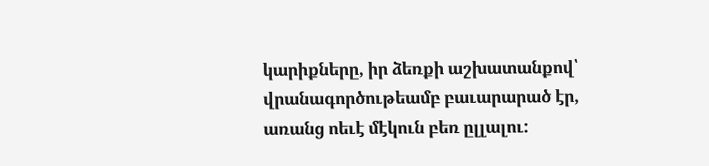կարիքները, իր ձեռքի աշխատանքով՝ վրանագործութեամբ բաւարարած էր, առանց ոեւէ մէկուն բեռ ըլլալու: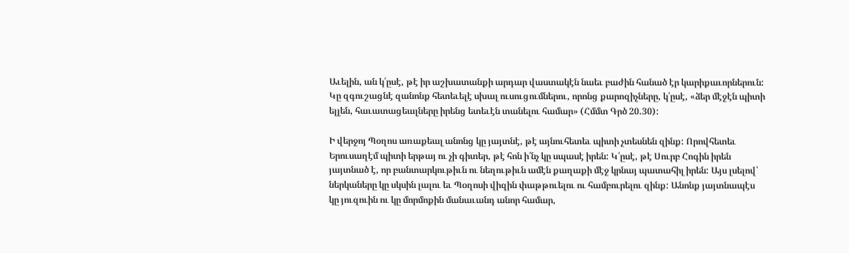Աւելին, ան կ՛ըսէ, թէ իր աշխատանքի արդար վաստակէն նաեւ բաժին հանած էր կարիքաւորներուն: Կը զգուշացնէ զանոնք հետեւելէ սխալ ուսուցումներու, որոնց քարոզիչները, կ՛ըսէ, «ձեր մէջէն պիտի ելլեն, հաւատացեալները իրենց ետեւէն տանելու համար» (Հմմտ Գրծ 20.30):

Ի վերջոյ Պօղոս առաքեալ անոնց կը յայտնէ, թէ այնուհետեւ պիտի չտեսնեն զինք: Որովհետեւ Երուսաղէմ պիտի երթայ ու չի գիտեր, թէ հոն ի՛նչ կը սպասէ իրեն: Կ՛ըսէ, թէ Սուրբ Հոգին իրեն յայտնած է, որ բանտարկութիւն ու նեղութիւն ամէն քաղաքի մէջ կրնայ պատահիլ իրեն: Այս լսելով՝ ներկաները կը սկսին լալու եւ Պօղոսի վիզին փաթթուելու ու համբուրելու զինք: Անոնք յայտնապէս կը յուզուին ու կը մորմոքին մանաւանդ անոր համար,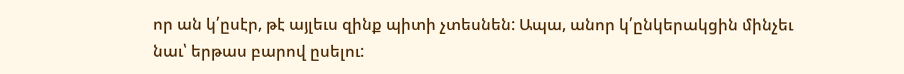որ ան կ՛ըսէր, թէ այլեւս զինք պիտի չտեսնեն: Ապա, անոր կ՛ընկերակցին մինչեւ նաւ՝ երթաս բարով ըսելու: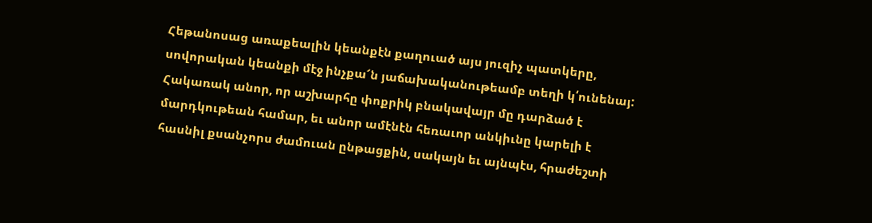Հեթանոսաց առաքեալին կեանքէն քաղուած այս յուզիչ պատկերը, սովորական կեանքի մէջ ինչքա՜ն յաճախականութեամբ տեղի կ՛ունենայ: Հակառակ անոր, որ աշխարհը փոքրիկ բնակավայր մը դարձած է մարդկութեան համար, եւ անոր ամէնէն հեռաւոր անկիւնը կարելի է հասնիլ քսանչորս ժամուան ընթացքին, սակայն եւ այնպէս, հրաժեշտի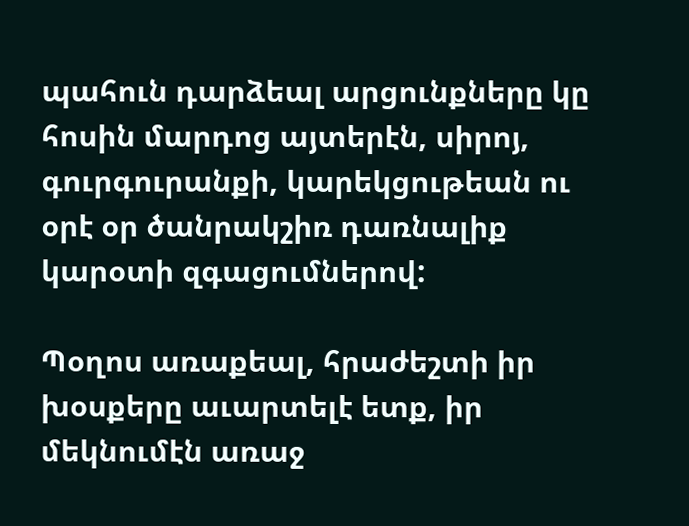պահուն դարձեալ արցունքները կը հոսին մարդոց այտերէն, սիրոյ, գուրգուրանքի, կարեկցութեան ու օրէ օր ծանրակշիռ դառնալիք կարօտի զգացումներով:

Պօղոս առաքեալ, հրաժեշտի իր խօսքերը աւարտելէ ետք, իր մեկնումէն առաջ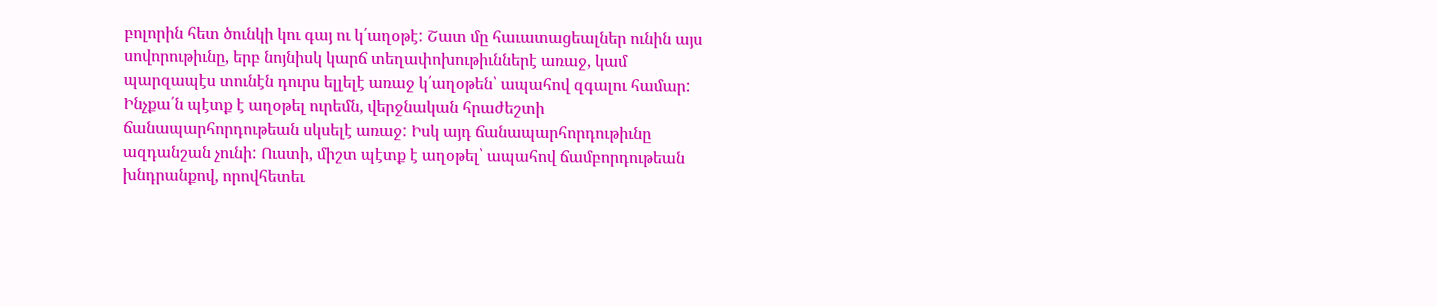բոլորին հետ ծունկի կու գայ ու կ՛աղօթէ: Շատ մը հաւատացեալներ ունին այս սովորութիւնը, երբ նոյնիսկ կարճ տեղափոխութիւններէ առաջ, կամ պարզապէս տունէն դուրս ելլելէ առաջ կ՛աղօթեն՝ ապահով զգալու համար: Ինչքա՛ն պէտք է աղօթել ուրեմն, վերջնական հրաժեշտի ճանապարհորդութեան սկսելէ առաջ: Իսկ այդ ճանապարհորդութիւնը ազդանշան չունի: Ուստի, միշտ պէտք է աղօթել՝ ապահով ճամբորդութեան խնդրանքով, որովհետեւ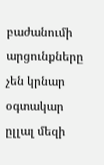բաժանումի արցունքները չեն կրնար օգտակար ըլլալ մեզի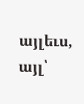այլեւս, այլ՝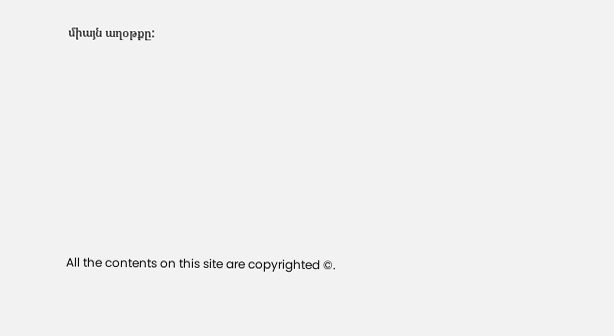միայն աղօթքը:








All the contents on this site are copyrighted ©.